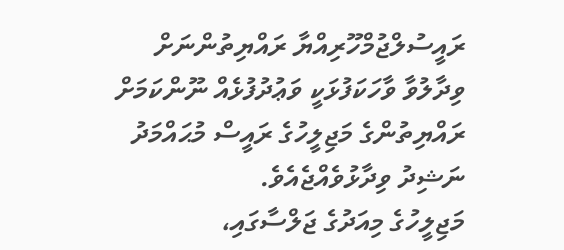ރައީސުލްޖުމްހޫރިއްޔާ ރައްޔިތުންނަށް ވިދާލުވާ ވާހަކަފުޅަކީ ވަޢުދުފުޅެއް ނޫންކަމަށް ރައްޔިތުންގެ މަޖިލީހުގެ ރައީސް މުޙައްމަދު ނަޝިދު ވިދާޅުވެއްޖެއެވެ.
މަޖިލީހުގެ މިއަދުގެ ޖަލްސާގައި،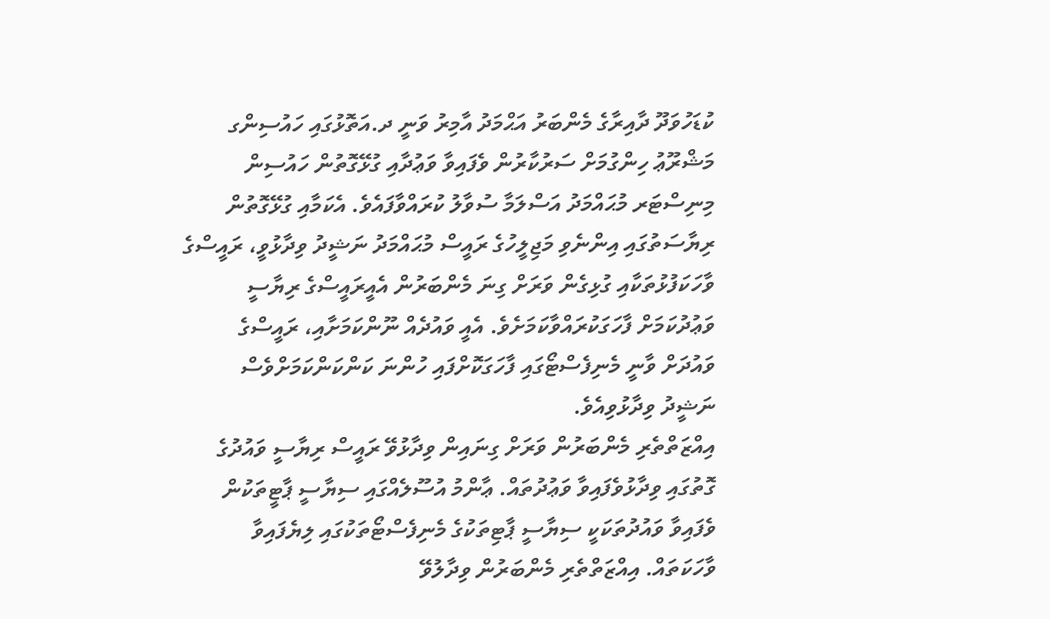ކުޑަހުވަދޫ ދާއިރާގެ މެންބަރު އަޙްމަދު އާމިރު ވަނީ ދ.އަތޮޅުގައި ހައުސިންގ މަޝްރޫޢު ހިންގުމަށް ސަރުކާރުން ވެފައިވާ ވަޢުދާއި ގުޅޭގޮތުން ހައުސިން މިނިސްޓަރ މުޙައްމަދު އަސްލަމާ ސުވާލު ކުރައްވާފައެވެ. އެކަމާއި ގުޅޭގޮތުން ރިޔާސަތުގައި އިންނެވި މަޖިލީހުގެ ރައީސް މުޙައްމަދު ނަޝީދު ވިދާޅުވީ، ރައީސްގެ ވާހަކަފުޅުތަކާއި ގުޅިގެން ވަރަށް ގިނަ މެންބަރުން އެއީރައީސްގެ ރިޔާސީ ވަޢުދުކަމަށް ފާހަގަކުރައްވާކަމަށެވެ. އެއީ ވައުދެއް ނޫންކަމަށާއި، ރައީސްގެ ވައުދަށް ވާނީ މެނިފެސްޓޯގައި ފާހަގަކޮށްފައި ހުންނަ ކަންކަންކަމަށްވެސް ނަޝީދު ވިދާޅުވިއެވެ.
އިއްޒަތްތެރި މެންބަރުން ވަރަށް ގިނައިން ވިދާޅުވޭ ރައީސް ރިޔާސީ ވައުދުގެ ގޮތުގައި ވިދާޅުވެފައިވާ ވަޢުދުތައް. ޢާންމު އުސޫލެއްގައި ސިޔާސީ ޕާޓީތަކުން ވެފައިވާ ވައުދުތަކަކީ ސިޔާސީ ޕާޓިތަކުގެ މެނިފެސްޓޯތަކުގައި ލިޔެފައިވާ ވާހަކަތައް. އިއްޒަތްތެރި މެންބަރުން ވިދާލުވޭ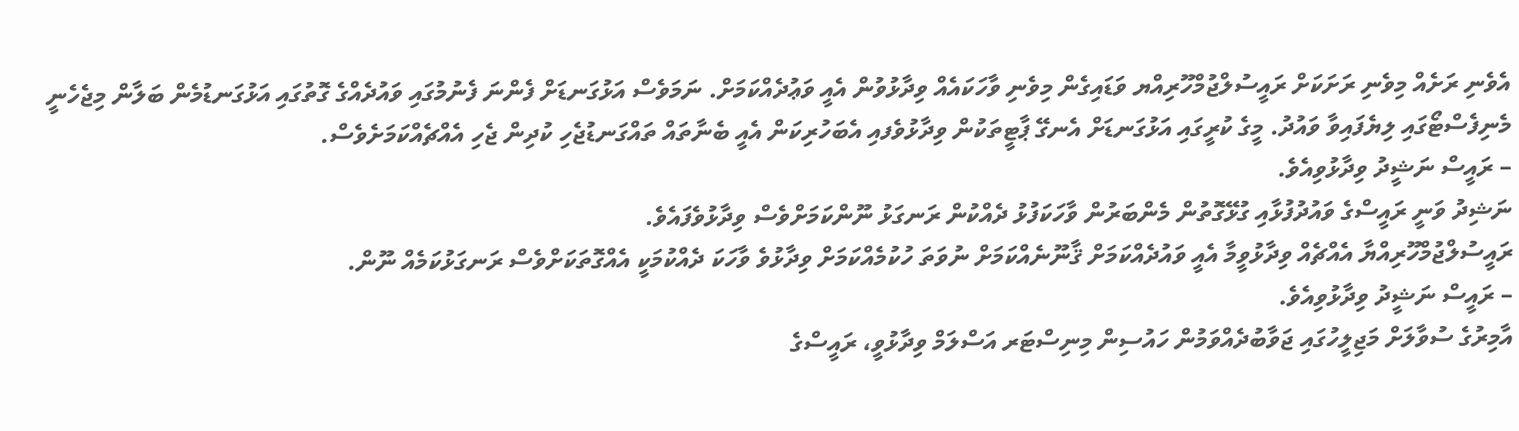އެވެނި ރަށެއް މިވެނި ރަށަކަށް ރައީސުލްޖުމްހޫރިއްޔ ވަޑައިގެން މިވެނި ވާހަކައެއް ވިދާޅުވުން އެއީ ވަޢުދެއްކަމަށް. ނަމަވެސް އަޅުގަނޑަށް ފެންނަ ފެނުމުގައި ވައުދެއްގެ ގޮތުގައި އަޅުގަނޑުމެން ބަލާން މިޖެހެނީ މެނިފެސްޓޯގައި ލިޔެފައިވާ ވައުދު. މީގެ ކުރީގައި އަޅުގަނޑަށް އެނގޭ ޕާޓީތަކުން ވިދާޅުވެފއި އެބަހުރިކަން އެއީ ބެނާތައް ތައްގަނޑުޖެހި ކުދިން ޖެހި އެއްޗެއްކަމަށެވެސް.
– ރައީސް ނަޝީދު ވިދާޅުވިއެވެ.
ނަޝިދު ވަނީ ރައީސްގެ ވައުދުފުޅާއި ގުޅޭގޮތުން މެންބަރުން ވާހަކަފުޅު ދެއްކުން ރަނގަޅު ނޫންކަމަށްވެސް ވިދާޅުވެފައެވެ.
ރައީސުލްޖުމްހޫރިއްޔާ އެއްޗެއް ވިދާޅުވީމާ އެއީ ވައުދެއްކަމަށް ޤާނޫނެއްކަމަށް ނުވަތަ ހުކުމެއްކަމަށް ވިދާޅުވެ ވާހަކަ ދެއްކުމަކީ އެއްގޮތަކަށްވެސް ރަނގަޅުކަމެއް ނޫން.
– ރައީސް ނަޝީދު ވިދާޅުވިއެވެ.
އާމިރުގެ ސުވާލަށް މަޖިލީހުގައި ޖަވާބުދެއްވަމުން ހައުސިން މިނިސްޓަރ އަސްލަމް ވިދާޅުވީ، ރައީސްގެ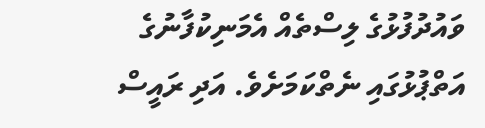ވައުދުފުޅުގެ ލިސްތެއް އެމަނިކުފާނުގެ އަތްޕުޅުގައި ނެތްކަމަށެވެ. އަދި ރައީސް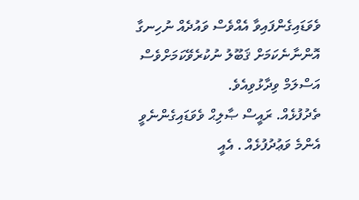ވެވަޑައިގެންފައިވާ އެއްވެސް ވައުދެއް ނުހިނގާ އޮންނާނެކަމަށް ޤަބޫލު ނުކުރެވޭކަމަށްވެސް އަސްލަމް ވިދާޅުވިއެވެ.
ތެދުފުޅެއް. ރައީސް ޞާލިޙް ވެވަޑައިގެންނެވީ އެންމެ ވަޢުދުފުޅެއް . އެއީ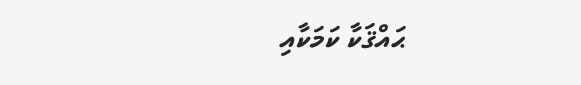ޙައްޤަކާ ކަމަކާއި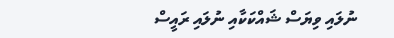ނުލައި ވިޔަސް ޝައްކަކާއި ނުލައި ރައީސް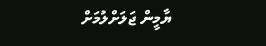ޔާމީން ޖަލަށްލުމަށް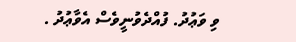ވި ވަޢުދު. ފުއްދެވުނީވެސް އެވާޢުދު .